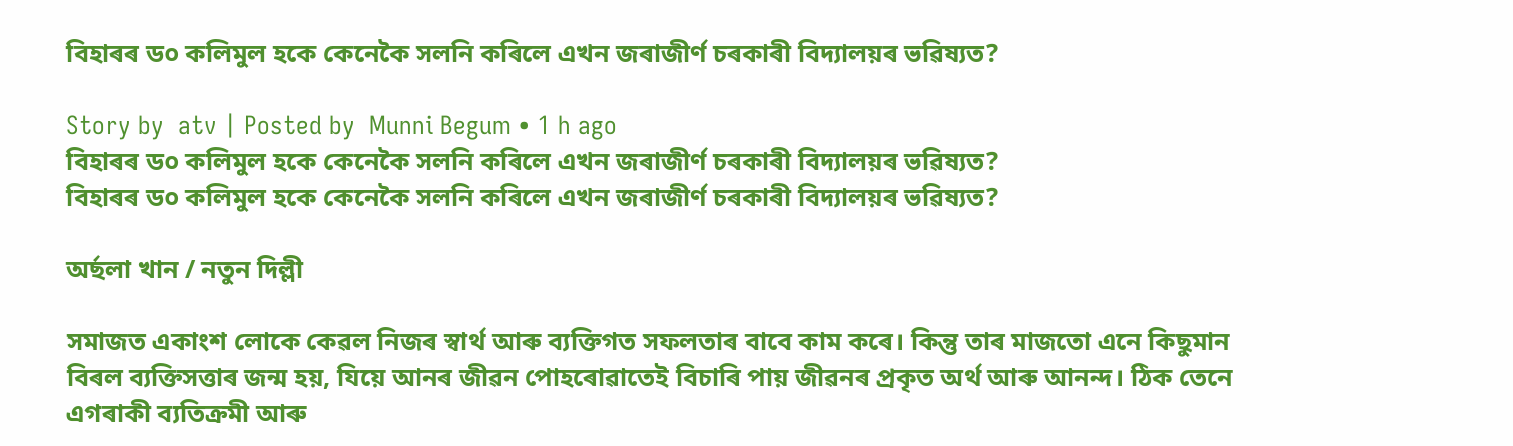বিহাৰৰ ড০ কলিমুল হকে কেনেকৈ সলনি কৰিলে এখন জৰাজীৰ্ণ চৰকাৰী বিদ্যালয়ৰ ভৱিষ্যত?

Story by  atv | Posted by  Munni Begum • 1 h ago
বিহাৰৰ ড০ কলিমুল হকে কেনেকৈ সলনি কৰিলে এখন জৰাজীৰ্ণ চৰকাৰী বিদ্যালয়ৰ ভৱিষ্যত?
বিহাৰৰ ড০ কলিমুল হকে কেনেকৈ সলনি কৰিলে এখন জৰাজীৰ্ণ চৰকাৰী বিদ্যালয়ৰ ভৱিষ্যত?

অৰ্ছলা খান / নতুন দিল্লী

সমাজত একাংশ লোকে কেৱল নিজৰ স্বাৰ্থ আৰু ব্যক্তিগত সফলতাৰ বাবে কাম কৰে। কিন্তু তাৰ মাজতো এনে কিছুমান বিৰল ব্যক্তিসত্তাৰ জন্ম হয়, যিয়ে আনৰ জীৱন পোহৰোৱাতেই বিচাৰি পায় জীৱনৰ প্ৰকৃত অৰ্থ আৰু আনন্দ। ঠিক তেনে এগৰাকী ব্যতিক্ৰমী আৰু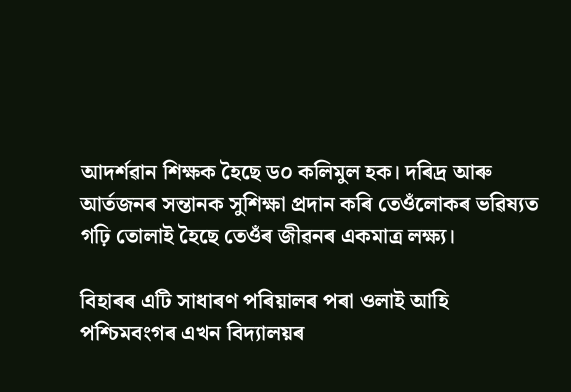আদৰ্শৱান শিক্ষক হৈছে ড০ কলিমুল হক। দৰিদ্ৰ আৰু আৰ্তজনৰ সন্তানক সুশিক্ষা প্ৰদান কৰি তেওঁলোকৰ ভৱিষ্যত গঢ়ি তোলাই হৈছে তেওঁৰ জীৱনৰ একমাত্ৰ লক্ষ্য।

বিহাৰৰ এটি সাধাৰণ পৰিয়ালৰ পৰা ওলাই আহি পশ্চিমবংগৰ এখন বিদ্যালয়ৰ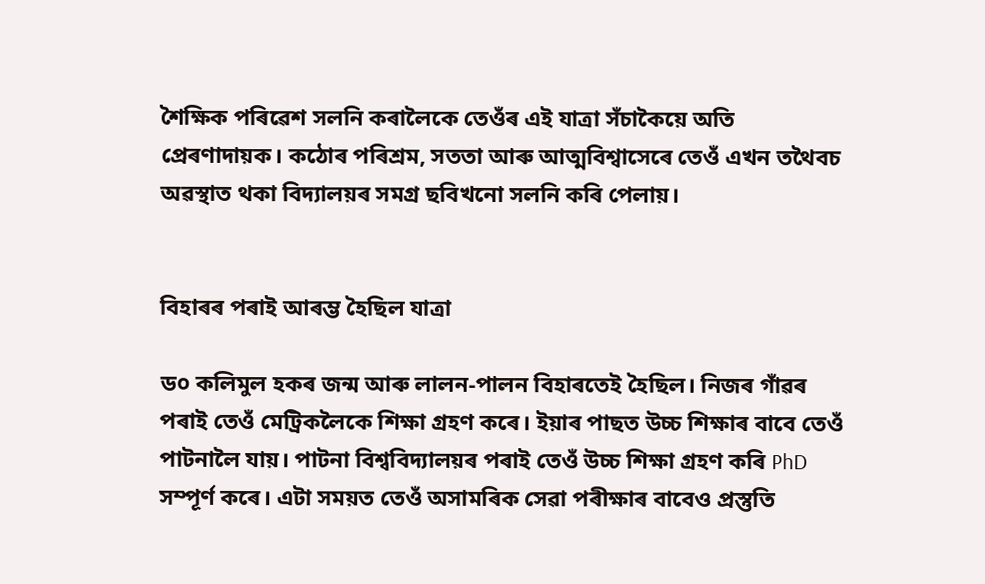শৈক্ষিক পৰিৱেশ সলনি কৰালৈকে তেওঁৰ এই যাত্ৰা সঁচাকৈয়ে অতি প্ৰেৰণাদায়ক। কঠোৰ পৰিশ্ৰম, সততা আৰু আত্মবিশ্বাসেৰে তেওঁ এখন তথৈবচ অৱস্থাত থকা বিদ্যালয়ৰ সমগ্ৰ ছবিখনো সলনি কৰি পেলায়।


বিহাৰৰ পৰাই আৰম্ভ হৈছিল যাত্ৰা

ড০ কলিমুল হকৰ জন্ম আৰু লালন-পালন বিহাৰতেই হৈছিল। নিজৰ গাঁৱৰ পৰাই তেওঁ মেট্ৰিকলৈকে শিক্ষা গ্ৰহণ কৰে। ইয়াৰ পাছত উচ্চ শিক্ষাৰ বাবে তেওঁ পাটনালৈ যায়। পাটনা বিশ্ববিদ্যালয়ৰ পৰাই তেওঁ উচ্চ শিক্ষা গ্ৰহণ কৰি PhD সম্পূৰ্ণ কৰে। এটা সময়ত তেওঁ অসামৰিক সেৱা পৰীক্ষাৰ বাবেও প্ৰস্তুতি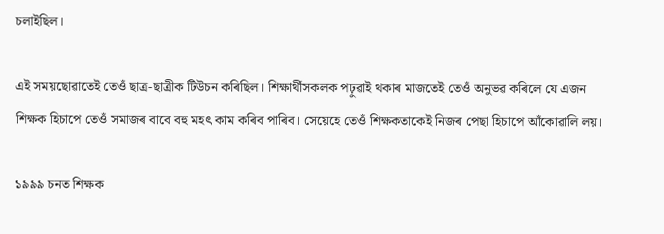চলাইছিল।

এই সময়ছোৱাতেই তেওঁ ছাত্ৰ-ছাত্ৰীক টিউচন কৰিছিল। শিক্ষাৰ্থীসকলক পঢ়ুৱাই থকাৰ মাজতেই তেওঁ অনুভৱ কৰিলে যে এজন শিক্ষক হিচাপে তেওঁ সমাজৰ বাবে বহু মহৎ কাম কৰিব পাৰিব। সেয়েহে তেওঁ শিক্ষকতাকেই নিজৰ পেছা হিচাপে আঁকোৱালি লয়।

১৯৯৯ চনত শিক্ষক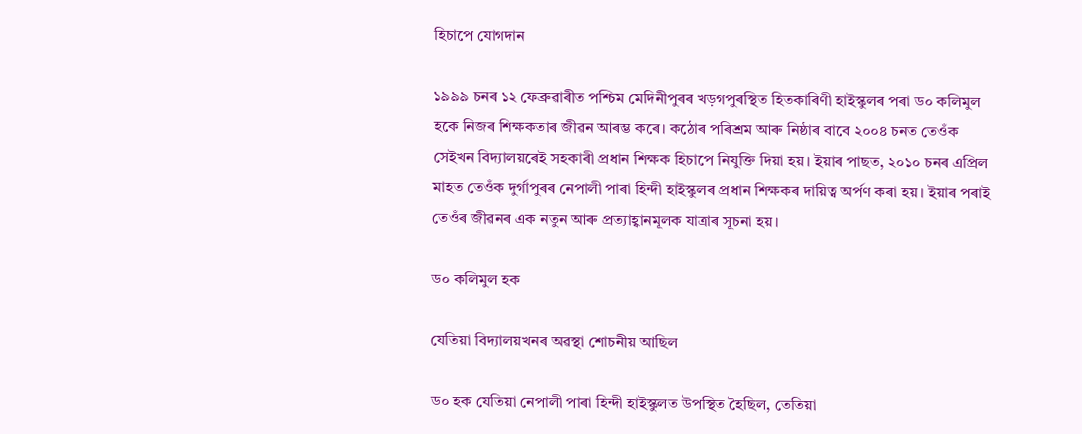হিচাপে যোগদান

১৯৯৯ চনৰ ১২ ফেব্ৰুৱাৰীত পশ্চিম মেদিনীপুৰৰ খড়গপুৰস্থিত হিতকাৰিণী হাইস্কুলৰ পৰা ড০ কলিমুল হকে নিজৰ শিক্ষকতাৰ জীৱন আৰম্ভ কৰে। কঠোৰ পৰিশ্ৰম আৰু নিষ্ঠাৰ বাবে ২০০৪ চনত তেওঁক সেইখন বিদ্যালয়ৰেই সহকাৰী প্ৰধান শিক্ষক হিচাপে নিযুক্তি দিয়া হয়। ইয়াৰ পাছত, ২০১০ চনৰ এপ্ৰিল মাহত তেওঁক দুৰ্গাপুৰৰ নেপালী পাৰা হিন্দী হাইস্কুলৰ প্ৰধান শিক্ষকৰ দায়িত্ব অৰ্পণ কৰা হয়। ইয়াৰ পৰাই তেওঁৰ জীৱনৰ এক নতুন আৰু প্ৰত্যাহ্বানমূলক যাত্ৰাৰ সূচনা হয়।

ড০ কলিমুল হক

যেতিয়া বিদ্যালয়খনৰ অৱস্থা শোচনীয় আছিল

ড০ হক যেতিয়া নেপালী পাৰা হিন্দী হাইস্কুলত উপস্থিত হৈছিল, তেতিয়া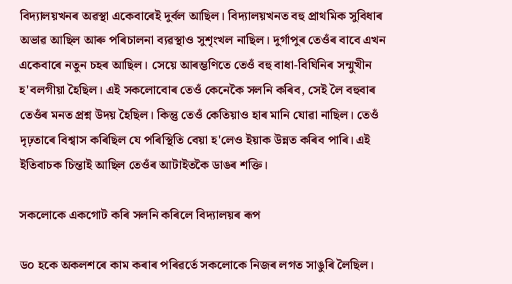বিদ্যালয়খনৰ অৱস্থা একেবাৰেই দুৰ্বল আছিল। বিদ্যালয়খনত বহু প্ৰাথমিক সুবিধাৰ অভাৱ আছিল আৰু পৰিচালনা ব্যৱস্থাও সুশৃংখল নাছিল। দুৰ্গাপুৰ তেওঁৰ বাবে এখন একেবাৰে নতুন চহৰ আছিল। সেয়ে আৰম্ভণিতে তেওঁ বহু বাধা-বিঘিনিৰ সন্মুখীন হ'বলগীয়া হৈছিল। এই সকলোবোৰ তেওঁ কেনেকৈ সলনি কৰিব, সেই লৈ বহুবাৰ তেওঁৰ মনত প্ৰশ্ন উদয় হৈছিল। কিন্তু তেওঁ কেতিয়াও হাৰ মানি যোৱা নাছিল। তেওঁ দৃঢ়তাৰে বিশ্বাস কৰিছিল যে পৰিস্থিতি বেয়া হ'লেও ইয়াক উন্নত কৰিব পাৰি। এই ইতিবাচক চিন্তাই আছিল তেওঁৰ আটাইতকৈ ডাঙৰ শক্তি।

সকলোকে একগোট কৰি সলনি কৰিলে বিদ্যালয়ৰ ৰূপ

ড০ হকে অকলশৰে কাম কৰাৰ পৰিৱৰ্তে সকলোকে নিজৰ লগত সাঙুৰি লৈছিল।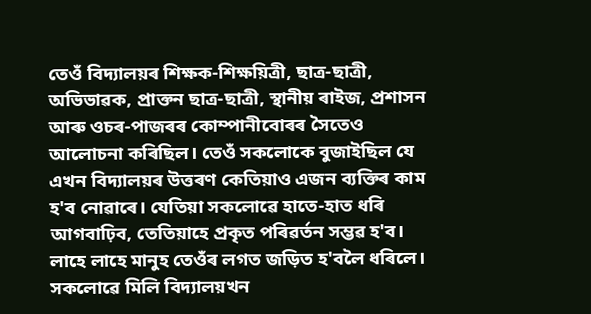তেওঁ বিদ্যালয়ৰ শিক্ষক-শিক্ষয়িত্ৰী, ছাত্ৰ-ছাত্ৰী, অভিভাৱক, প্ৰাক্তন ছাত্ৰ-ছাত্ৰী, স্থানীয় ৰাইজ, প্ৰশাসন আৰু ওচৰ-পাজৰৰ কোম্পানীবোৰৰ সৈতেও আলোচনা কৰিছিল। তেওঁ সকলোকে বুজাইছিল যে এখন বিদ্যালয়ৰ উত্তৰণ কেতিয়াও এজন ব্যক্তিৰ কাম হ'ব নোৱাৰে। যেতিয়া সকলোৱে হাতে-হাত ধৰি আগবাঢ়িব, তেতিয়াহে প্ৰকৃত পৰিৱৰ্তন সম্ভৱ হ'ব। লাহে লাহে মানুহ তেওঁৰ লগত জড়িত হ'বলৈ ধৰিলে। সকলোৱে মিলি বিদ্যালয়খন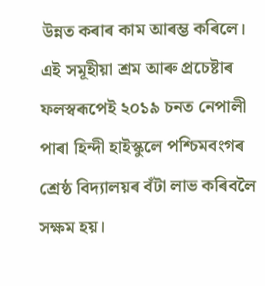উন্নত কৰাৰ কাম আৰম্ভ কৰিলে। এই সমূহীয়া শ্ৰম আৰু প্ৰচেষ্টাৰ ফলস্বৰূপেই ২০১৯ চনত নেপালী পাৰা হিন্দী হাইস্কুলে পশ্চিমবংগৰ শ্ৰেষ্ঠ বিদ্যালয়ৰ বঁটা লাভ কৰিবলৈ সক্ষম হয়।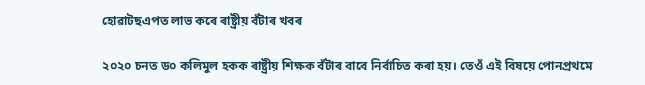হোৱাটছএপত লাভ কৰে ৰাষ্ট্ৰীয় বঁটাৰ খবৰ

২০২০ চনত ড০ কলিমুল হকক ৰাষ্ট্ৰীয় শিক্ষক বঁটাৰ বাবে নিৰ্বাচিত কৰা হয়। তেওঁ এই বিষয়ে পোনপ্ৰথমে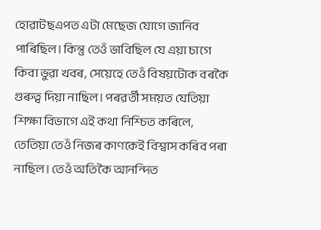হোৱাটছএপত এটা মেছেজ যোগে জানিব পাৰিছিল। কিন্তু তেওঁ ভাবিছিল যে এয়া চাগে কিবা ভুৱা খবৰ, সেয়েহে তেওঁ বিষয়টোক বৰকৈ গুৰুত্ব দিয়া নাছিল। পৰৱৰ্তী সময়ত যেতিয়া শিক্ষা বিভাগে এই কথা নিশ্চিত কৰিলে, তেতিয়া তেওঁ নিজৰ কাণকেই বিশ্বাস কৰিব পৰা নাছিল। তেওঁ অতিকৈ আনন্দিত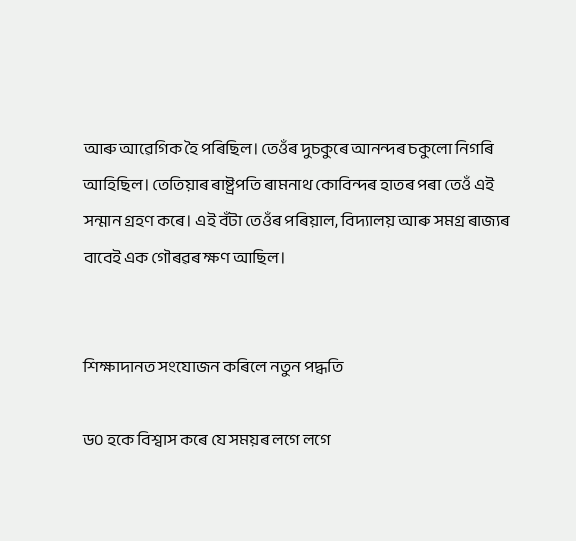আৰু আৱেগিক হৈ পৰিছিল। তেওঁৰ দুচকুৰে আনন্দৰ চকুলো নিগৰি আহিছিল। তেতিয়াৰ ৰাষ্ট্ৰপতি ৰামনাথ কোবিন্দৰ হাতৰ পৰা তেওঁ এই সন্মান গ্ৰহণ কৰে। এই বঁটা তেওঁৰ পৰিয়াল, বিদ্যালয় আৰু সমগ্ৰ ৰাজ্যৰ বাবেই এক গৌৰৱৰ ক্ষণ আছিল।


শিক্ষাদানত সংযোজন কৰিলে নতুন পদ্ধতি

ড০ হকে বিশ্বাস কৰে যে সময়ৰ লগে লগে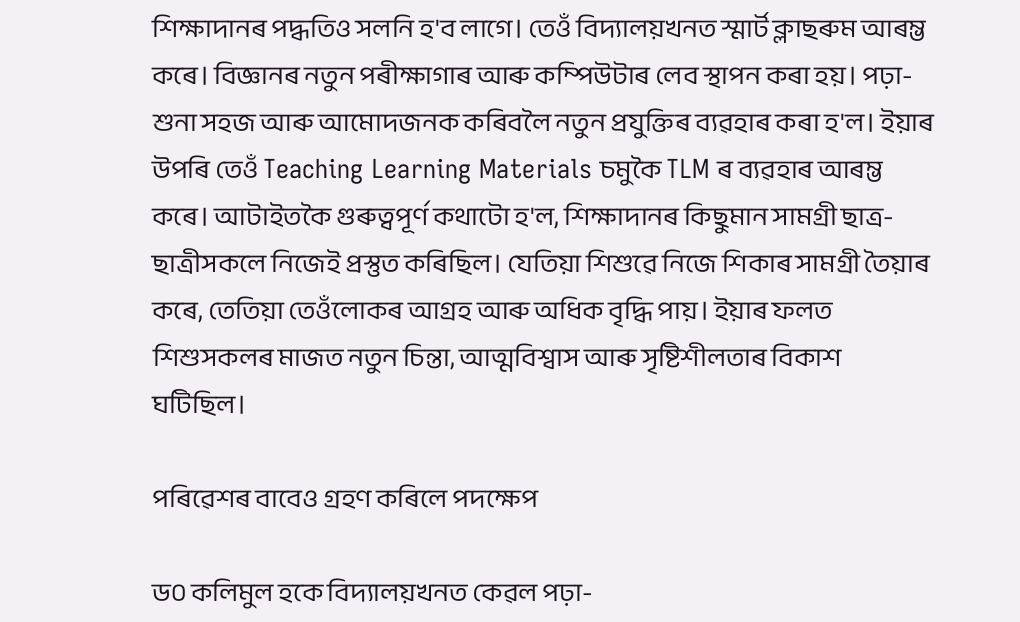শিক্ষাদানৰ পদ্ধতিও সলনি হ'ব লাগে। তেওঁ বিদ্যালয়খনত স্মাৰ্ট ক্লাছৰুম আৰম্ভ কৰে। বিজ্ঞানৰ নতুন পৰীক্ষাগাৰ আৰু কম্পিউটাৰ লেব স্থাপন কৰা হয়। পঢ়া-শুনা সহজ আৰু আমোদজনক কৰিবলৈ নতুন প্ৰযুক্তিৰ ব্যৱহাৰ কৰা হ'ল। ইয়াৰ উপৰি তেওঁ Teaching Learning Materials চমুকৈ TLM ৰ ব্যৱহাৰ আৰম্ভ কৰে। আটাইতকৈ গুৰুত্বপূৰ্ণ কথাটো হ'ল, শিক্ষাদানৰ কিছুমান সামগ্ৰী ছাত্ৰ-ছাত্ৰীসকলে নিজেই প্ৰস্তুত কৰিছিল। যেতিয়া শিশুৱে নিজে শিকাৰ সামগ্ৰী তৈয়াৰ কৰে, তেতিয়া তেওঁলোকৰ আগ্ৰহ আৰু অধিক বৃদ্ধি পায়। ইয়াৰ ফলত শিশুসকলৰ মাজত নতুন চিন্তা, আত্মবিশ্বাস আৰু সৃষ্টিশীলতাৰ বিকাশ ঘটিছিল।

পৰিৱেশৰ বাবেও গ্ৰহণ কৰিলে পদক্ষেপ

ড০ কলিমুল হকে বিদ্যালয়খনত কেৱল পঢ়া-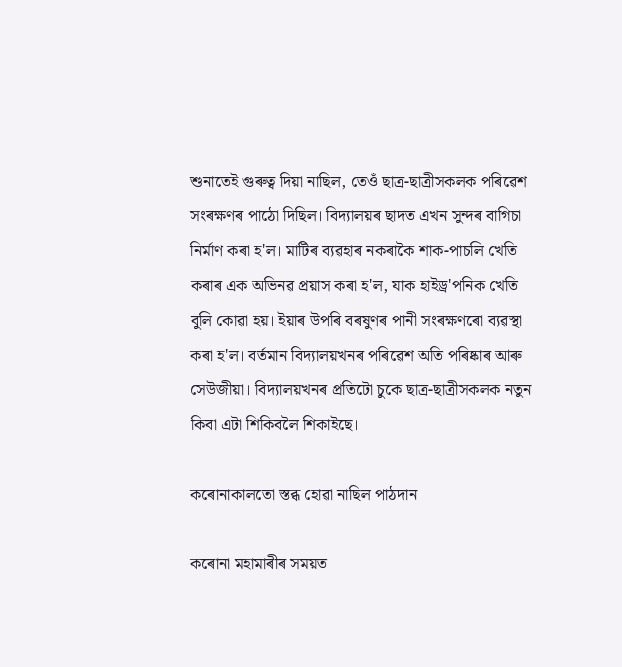শুনাতেই গুৰুত্ব দিয়া নাছিল, তেওঁ ছাত্ৰ-ছাত্ৰীসকলক পৰিৱেশ সংৰক্ষণৰ পাঠো দিছিল। বিদ্যালয়ৰ ছাদত এখন সুন্দৰ বাগিচা নিৰ্মাণ কৰা হ'ল। মাটিৰ ব্যৱহাৰ নকৰাকৈ শাক-পাচলি খেতি কৰাৰ এক অভিনৱ প্ৰয়াস কৰা হ'ল, যাক হাইড্ৰ'পনিক খেতি বুলি কোৱা হয়। ইয়াৰ উপৰি বৰষুণৰ পানী সংৰক্ষণৰো ব্যৱস্থা কৰা হ'ল। বৰ্তমান বিদ্যালয়খনৰ পৰিৱেশ অতি পৰিষ্কাৰ আৰু সেউজীয়া। বিদ্যালয়খনৰ প্ৰতিটো চুকে ছাত্ৰ-ছাত্ৰীসকলক নতুন কিবা এটা শিকিবলৈ শিকাইছে।

কৰোনাকালতো স্তব্ধ হোৱা নাছিল পাঠদান

কৰোনা মহামাৰীৰ সময়ত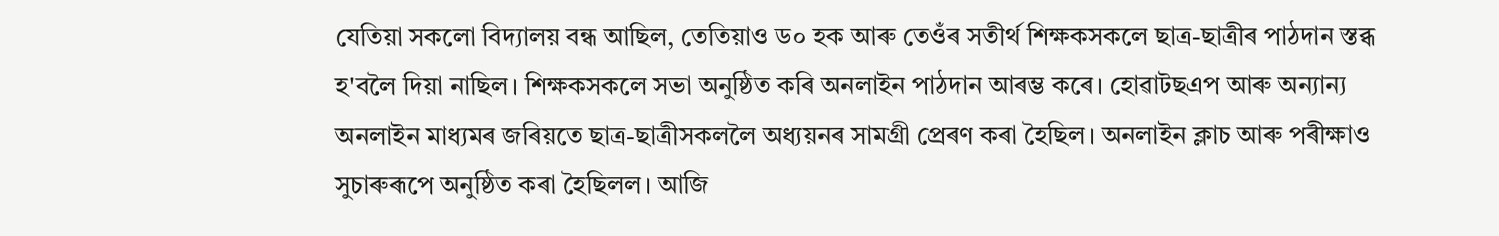যেতিয়া সকলো বিদ্যালয় বন্ধ আছিল, তেতিয়াও ড০ হক আৰু তেওঁৰ সতীৰ্থ শিক্ষকসকলে ছাত্ৰ-ছাত্ৰীৰ পাঠদান স্তব্ধ হ'বলৈ দিয়া নাছিল। শিক্ষকসকলে সভা অনুষ্ঠিত কৰি অনলাইন পাঠদান আৰম্ভ কৰে। হোৱাটছএপ আৰু অন্যান্য অনলাইন মাধ্যমৰ জৰিয়তে ছাত্ৰ-ছাত্ৰীসকললৈ অধ্যয়নৰ সামগ্ৰী প্ৰেৰণ কৰা হৈছিল। অনলাইন ক্লাচ আৰু পৰীক্ষাও সুচাৰুৰূপে অনুষ্ঠিত কৰা হৈছিলল। আজি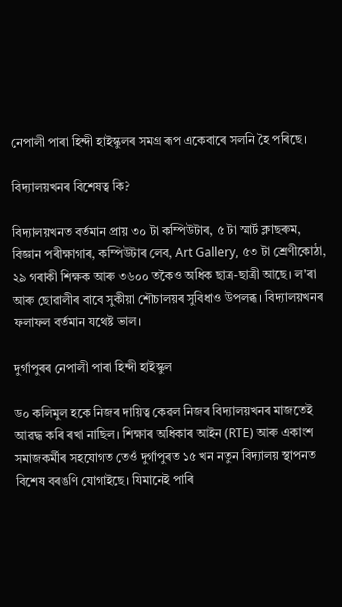নেপালী পাৰা হিন্দী হাইস্কুলৰ সমগ্ৰ ৰূপ একেবাৰে সলনি হৈ পৰিছে।

বিদ্যালয়খনৰ বিশেষত্ব কি?

বিদ্যালয়খনত বৰ্তমান প্ৰায় ৩০ টা কম্পিউটাৰ, ৫ টা স্মাৰ্ট ক্লাছৰুম, বিজ্ঞান পৰীক্ষাগাৰ, কম্পিউটাৰ লেব, Art Gallery, ৫৩ টা শ্ৰেণীকোঠা, ২৯ গৰাকী শিক্ষক আৰু ৩৬০০ তকৈও অধিক ছাত্ৰ-ছাত্ৰী আছে। ল'ৰা আৰু ছোৱালীৰ বাবে সুকীয়া শৌচালয়ৰ সুবিধাও উপলব্ধ। বিদ্যালয়খনৰ ফলাফল বৰ্তমান যথেষ্ট ভাল।

দুৰ্গাপুৰৰ নেপালী পাৰা হিন্দী হাইস্কুল

ড০ কলিমুল হকে নিজৰ দায়িত্ব কেৱল নিজৰ বিদ্যালয়খনৰ মাজতেই আৱদ্ধ কৰি ৰখা নাছিল। শিক্ষাৰ অধিকাৰ আইন (RTE) আৰু একাংশ সমাজকৰ্মীৰ সহযোগত তেওঁ দুৰ্গাপুৰত ১৫ খন নতুন বিদ্যালয় স্থাপনত বিশেষ বৰঙণি যোগাইছে। যিমানেই পাৰি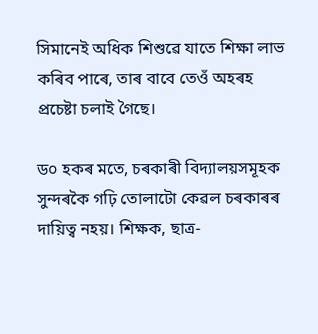সিমানেই অধিক শিশুৱে যাতে শিক্ষা লাভ কৰিব পাৰে, তাৰ বাবে তেওঁ অহৰহ প্ৰচেষ্টা চলাই গৈছে।

ড০ হকৰ মতে, চৰকাৰী বিদ্যালয়সমূহক সুন্দৰকৈ গঢ়ি তোলাটো কেৱল চৰকাৰৰ দায়িত্ব নহয়। শিক্ষক, ছাত্ৰ-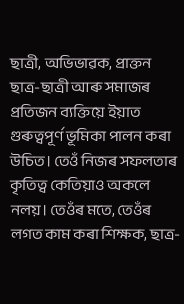ছাত্ৰী, অভিভাৱক, প্ৰাক্তন ছাত্ৰ-ছাত্ৰী আৰু সমাজৰ প্ৰতিজন ব্যক্তিয়ে ইয়াত গুৰুত্বপূৰ্ণ ভূমিকা পালন কৰা উচিত। তেওঁ নিজৰ সফলতাৰ কৃতিত্ব কেতিয়াও অকলে নলয়। তেওঁৰ মতে, তেওঁৰ লগত কাম কৰা শিক্ষক, ছাত্ৰ-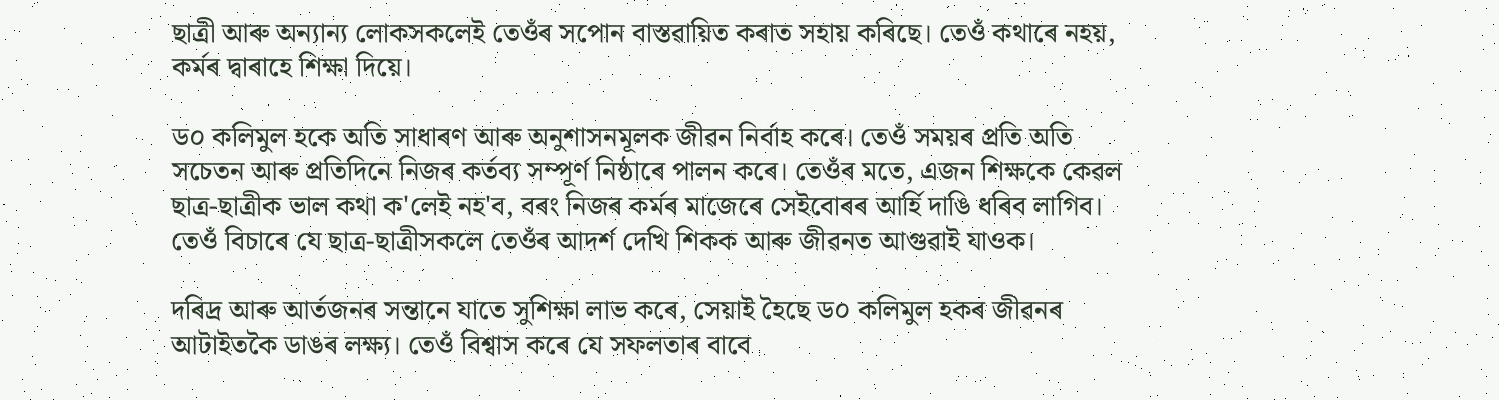ছাত্ৰী আৰু অন্যান্য লোকসকলেই তেওঁৰ সপোন বাস্তৱায়িত কৰাত সহায় কৰিছে। তেওঁ কথাৰে নহয়, কৰ্মৰ দ্বাৰাহে শিক্ষা দিয়ে।

ড০ কলিমুল হকে অতি সাধাৰণ আৰু অনুশাসনমূলক জীৱন নিৰ্বাহ কৰে। তেওঁ সময়ৰ প্ৰতি অতি সচেতন আৰু প্ৰতিদিনে নিজৰ কৰ্তব্য সম্পূৰ্ণ নিষ্ঠাৰে পালন কৰে। তেওঁৰ মতে, এজন শিক্ষকে কেৱল ছাত্ৰ-ছাত্ৰীক ভাল কথা ক'লেই নহ'ব, বৰং নিজৰ কৰ্মৰ মাজেৰে সেইবোৰৰ আৰ্হি দাঙি ধৰিব লাগিব। তেওঁ বিচাৰে যে ছাত্ৰ-ছাত্ৰীসকলে তেওঁৰ আদৰ্শ দেখি শিকক আৰু জীৱনত আগুৱাই যাওক।

দৰিদ্ৰ আৰু আৰ্তজনৰ সন্তানে যাতে সুশিক্ষা লাভ কৰে, সেয়াই হৈছে ড০ কলিমুল হকৰ জীৱনৰ আটাইতকৈ ডাঙৰ লক্ষ্য। তেওঁ বিশ্বাস কৰে যে সফলতাৰ বাবে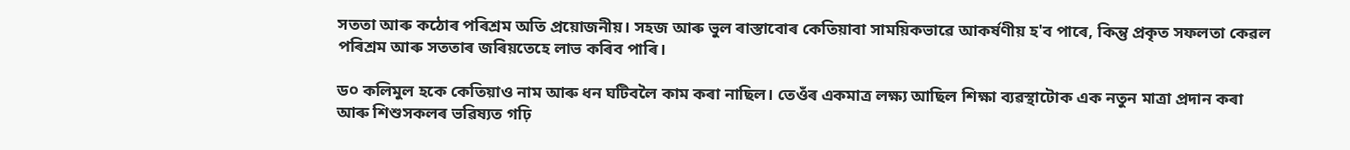সততা আৰু কঠোৰ পৰিশ্ৰম অতি প্ৰয়োজনীয়। সহজ আৰু ভুল ৰাস্তাবোৰ কেতিয়াবা সাময়িকভাৱে আকৰ্ষণীয় হ'ব পাৰে, কিন্তু প্ৰকৃত সফলতা কেৱল পৰিশ্ৰম আৰু সততাৰ জৰিয়তেহে লাভ কৰিব পাৰি।

ড০ কলিমুল হকে কেতিয়াও নাম আৰু ধন ঘটিবলৈ কাম কৰা নাছিল। তেওঁৰ একমাত্ৰ লক্ষ্য আছিল শিক্ষা ব্যৱস্থাটোক এক নতুন মাত্ৰা প্ৰদান কৰা আৰু শিশুসকলৰ ভৱিষ্যত গঢ়ি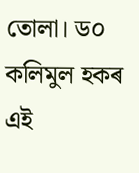তোলা। ড০ কলিমুল হকৰ এই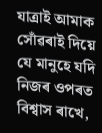যাত্ৰাই আমাক সোঁৱৰাই দিয়ে যে মানুহে যদি নিজৰ ওপৰত বিশ্বাস ৰাখে,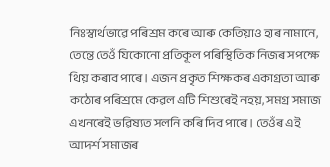নিঃস্বাৰ্থভাৱে পৰিশ্ৰম কৰে আৰু কেতিয়াও হাৰ নামানে, তেন্তে তেওঁ যিকোনো প্ৰতিকূল পৰিস্থিতিক নিজৰ সপক্ষে থিয় কৰাব পাৰে। এজন প্ৰকৃত শিক্ষকৰ একাগ্ৰতা আৰু কঠোৰ পৰিশ্ৰমে কেৱল এটি শিশুৰেই নহয়, সমগ্ৰ সমাজ এখনৰেই ভৱিষ্যত সলনি কৰি দিব পাৰে। তেওঁৰ এই আদৰ্শ সমাজৰ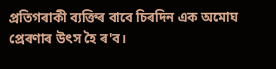প্ৰতিগৰাকী ব্যক্তিৰ বাবে চিৰদিন এক অমোঘ প্ৰেৰণাৰ উৎস হৈ ৰ'ব।